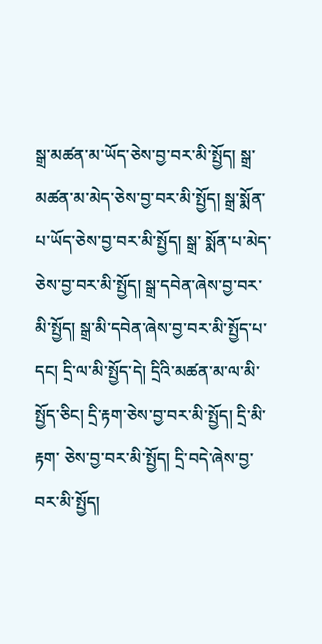སྒྲ་མཚན་མ་ཡོད་ཅེས་བྱ་བར་མི་སྤྱོད། སྒྲ་མཚན་མ་མེད་ཅེས་བྱ་བར་མི་སྤྱོད། སྒྲ་སྨོན་པ་ཡོད་ཅེས་བྱ་བར་མི་སྤྱོད། སྒྲ་ སྨོན་པ་མེད་ཅེས་བྱ་བར་མི་སྤྱོད། སྒྲ་དབེན་ཞེས་བྱ་བར་མི་སྤྱོད། སྒྲ་མི་དབེན་ཞེས་བྱ་བར་མི་སྤྱོད་པ་དང། དྲི་ལ་མི་སྤྱོད་དེ། དྲིའི་མཚན་མ་ལ་མི་སྤྱོད་ཅིང། དྲི་རྟག་ཅེས་བྱ་བར་མི་སྤྱོད། དྲི་མི་རྟག་ ཅེས་བྱ་བར་མི་སྤྱོད། དྲི་བདེ་ཞེས་བྱ་བར་མི་སྤྱོད།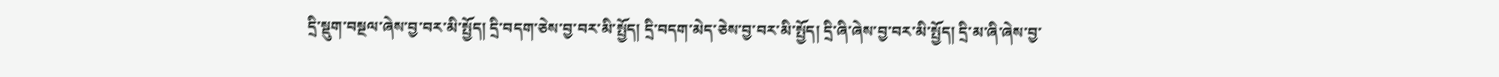དྲི་སྡུག་བསྔལ་ཞེས་བྱ་བར་མི་སྤྱོད། དྲི་བདག་ཅེས་བྱ་བར་མི་སྤྱོད། དྲི་བདག་མེད་ཅེས་བྱ་བར་མི་སྤྱོད། དྲི་ཞི་ཞེས་བྱ་བར་མི་སྤྱོད། དྲི་མ་ཞི་ཞེས་བྱ་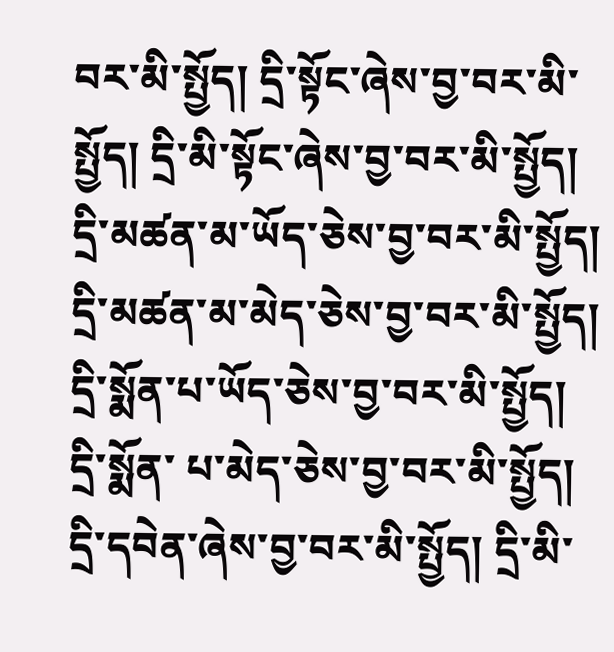བར་མི་སྤྱོད། དྲི་སྟོང་ཞེས་བྱ་བར་མི་སྤྱོད། དྲི་མི་སྟོང་ཞེས་བྱ་བར་མི་སྤྱོད། དྲི་མཚན་མ་ཡོད་ཅེས་བྱ་བར་མི་སྤྱོད། དྲི་མཚན་མ་མེད་ཅེས་བྱ་བར་མི་སྤྱོད། དྲི་སྨོན་པ་ཡོད་ཅེས་བྱ་བར་མི་སྤྱོད། དྲི་སྨོན་ པ་མེད་ཅེས་བྱ་བར་མི་སྤྱོད། དྲི་དབེན་ཞེས་བྱ་བར་མི་སྤྱོད། དྲི་མི་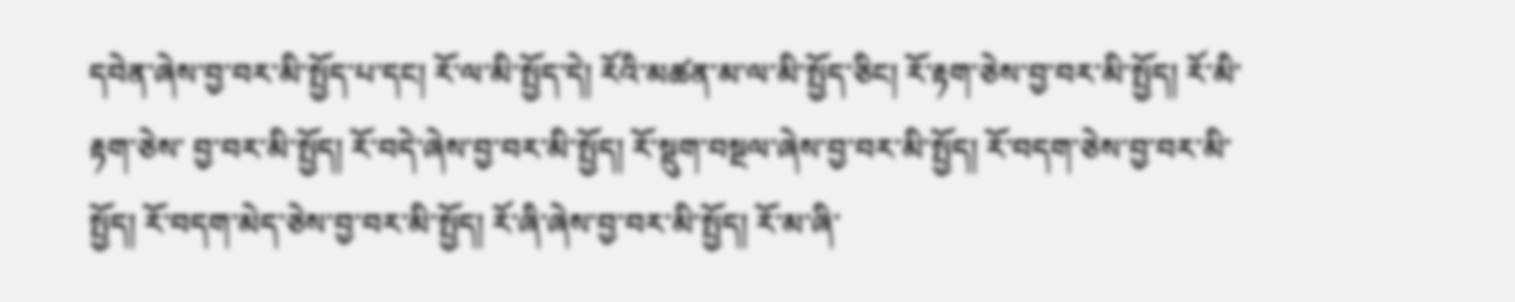དབེན་ཞེས་བྱ་བར་མི་སྤྱོད་པ་དང། རོ་ལ་མི་སྤྱོད་དེ། རོའི་མཚན་མ་ལ་མི་སྤྱོད་ཅིང། རོ་རྟག་ཅེས་བྱ་བར་མི་སྤྱོད། རོ་མི་རྟག་ཅེས་ བྱ་བར་མི་སྤྱོད། རོ་བདེ་ཞེས་བྱ་བར་མི་སྤྱོད། རོ་སྡུག་བསྔལ་ཞེས་བྱ་བར་མི་སྤྱོད། རོ་བདག་ཅེས་བྱ་བར་མི་སྤྱོད། རོ་བདག་མེད་ཅེས་བྱ་བར་མི་སྤྱོད། རོ་ཞི་ཞེས་བྱ་བར་མི་སྤྱོད། རོ་མ་ཞི་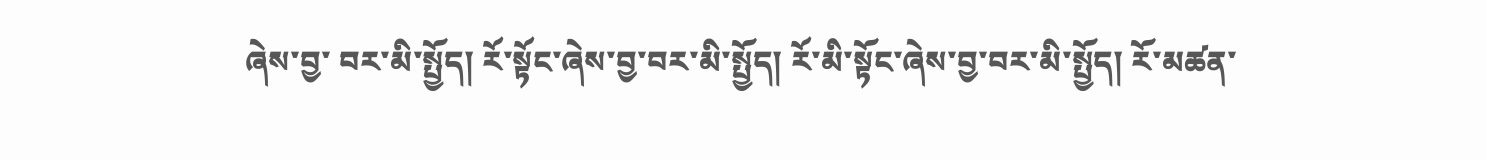ཞེས་བྱ་ བར་མི་སྤྱོད། རོ་སྟོང་ཞེས་བྱ་བར་མི་སྤྱོད། རོ་མི་སྟོང་ཞེས་བྱ་བར་མི་སྤྱོད། རོ་མཚན་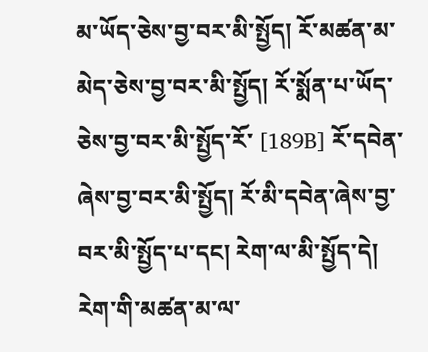མ་ཡོད་ཅེས་བྱ་བར་མི་སྤྱོད། རོ་མཚན་མ་མེད་ཅེས་བྱ་བར་མི་སྤྱོད། རོ་སྨོན་པ་ཡོད་ཅེས་བྱ་བར་མི་སྤྱོད་རོ་ [189B] རོ་དབེན་ཞེས་བྱ་བར་མི་སྤྱོད། རོ་མི་དབེན་ཞེས་བྱ་བར་མི་སྤྱོད་པ་དང། རེག་ལ་མི་སྤྱོད་དེ། རེག་གི་མཚན་མ་ལ་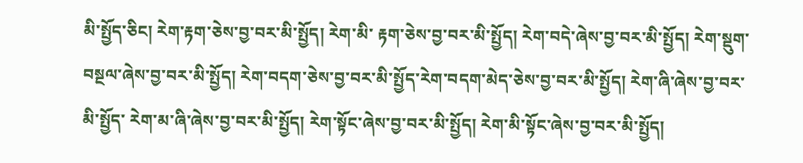མི་སྤྱོད་ཅིང། རེག་རྟག་ཅེས་བྱ་བར་མི་སྤྱོད། རེག་མི་ རྟག་ཅེས་བྱ་བར་མི་སྤྱོད། རེག་བདེ་ཞེས་བྱ་བར་མི་སྤྱོད། རེག་སྡུག་བསྔལ་ཞེས་བྱ་བར་མི་སྤྱོད། རེག་བདག་ཅེས་བྱ་བར་མི་སྤྱོད་རེག་བདག་མེད་ཅེས་བྱ་བར་མི་སྤྱོད། རེག་ཞི་ཞེས་བྱ་བར་མི་སྤྱོད་ རེག་མ་ཞི་ཞེས་བྱ་བར་མི་སྤྱོད། རེག་སྟོང་ཞེས་བྱ་བར་མི་སྤྱོད། རེག་མི་སྟོང་ཞེས་བྱ་བར་མི་སྤྱོད།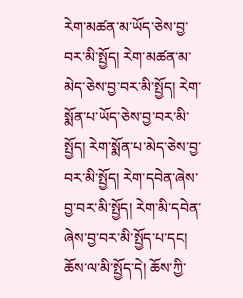རེག་མཚན་མ་ཡོད་ཅེས་བྱ་བར་མི་སྤྱོད། རེག་མཚན་མ་མེད་ཅེས་བྱ་བར་མི་སྤྱོད། རེག་ སྨོན་པ་ཡོད་ཅེས་བྱ་བར་མི་སྤྱོད། རེག་སྨོན་པ་མེད་ཅེས་བྱ་བར་མི་སྤྱོད། རེག་དབེན་ཞེས་བྱ་བར་མི་སྤྱོད། རེག་མི་དབེན་ཞེས་བྱ་བར་མི་སྤྱོད་པ་དང། ཆོས་ལ་མི་སྤྱོད་དེ། ཆོས་ཀྱི་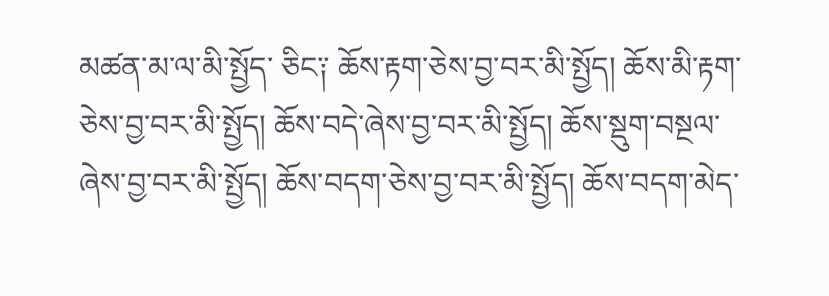མཚན་མ་ལ་མི་སྤྱོད་ ཅིང༑ ཆོས་རྟག་ཅེས་བྱ་བར་མི་སྤྱོད། ཆོས་མི་རྟག་ཅེས་བྱ་བར་མི་སྤྱོད། ཆོས་བདེ་ཞེས་བྱ་བར་མི་སྤྱོད། ཆོས་སྡུག་བསྔལ་ཞེས་བྱ་བར་མི་སྤྱོད། ཆོས་བདག་ཅེས་བྱ་བར་མི་སྤྱོད། ཆོས་བདག་མེད་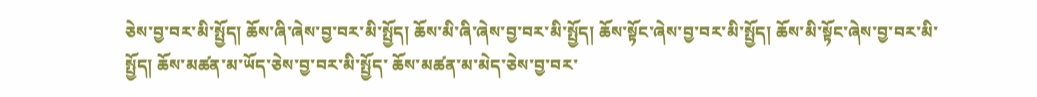ཅེས་བྱ་བར་མི་སྤྱོད། ཆོས་ཞི་ཞེས་བྱ་བར་མི་སྤྱོད། ཆོས་མི་ཞི་ཞེས་བྱ་བར་མི་སྤྱོད། ཆོས་སྟོང་ཞེས་བྱ་བར་མི་སྤྱོད། ཆོས་མི་སྟོང་ཞེས་བྱ་བར་མི་སྤྱོད། ཆོས་མཚན་མ་ཡོད་ཅེས་བྱ་བར་མི་སྤྱོད་ ཆོས་མཚན་མ་མེད་ཅེས་བྱ་བར་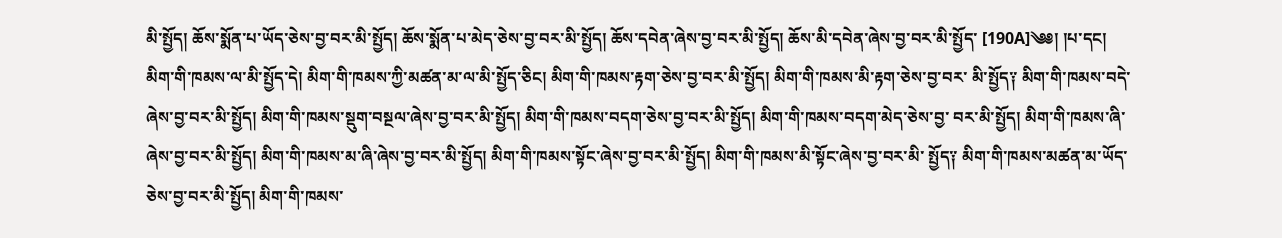མི་སྤྱོད། ཆོས་སྨོན་པ་ཡོད་ཅེས་བྱ་བར་མི་སྤྱོད། ཆོས་སྨོན་པ་མེད་ཅེས་བྱ་བར་མི་སྤྱོད། ཆོས་དབེན་ཞེས་བྱ་བར་མི་སྤྱོད། ཆོས་མི་དབེན་ཞེས་བྱ་བར་མི་སྤྱོད་ [190A]༄༅། །པ་དང། མིག་གི་ཁམས་ལ་མི་སྤྱོད་དེ། མིག་གི་ཁམས་ཀྱི་མཚན་མ་ལ་མི་སྤྱོད་ཅིང། མིག་གི་ཁམས་རྟག་ཅེས་བྱ་བར་མི་སྤྱོད། མིག་གི་ཁམས་མི་རྟག་ཅེས་བྱ་བར་ མི་སྤྱོད༑ མིག་གི་ཁམས་བདེ་ཞེས་བྱ་བར་མི་སྤྱོད། མིག་གི་ཁམས་སྡུག་བསྔལ་ཞེས་བྱ་བར་མི་སྤྱོད། མིག་གི་ཁམས་བདག་ཅེས་བྱ་བར་མི་སྤྱོད། མིག་གི་ཁམས་བདག་མེད་ཅེས་བྱ་ བར་མི་སྤྱོད། མིག་གི་ཁམས་ཞི་ཞེས་བྱ་བར་མི་སྤྱོད། མིག་གི་ཁམས་མ་ཞི་ཞེས་བྱ་བར་མི་སྤྱོད། མིག་གི་ཁམས་སྟོང་ཞེས་བྱ་བར་མི་སྤྱོད། མིག་གི་ཁམས་མི་སྟོང་ཞེས་བྱ་བར་མི་ སྤྱོད༑ མིག་གི་ཁམས་མཚན་མ་ཡོད་ཅེས་བྱ་བར་མི་སྤྱོད། མིག་གི་ཁམས་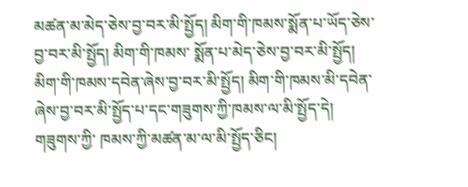མཚན་མ་མེད་ཅེས་བྱ་བར་མི་སྤྱོད། མིག་གི་ཁམས་སྨོན་པ་ཡོད་ཅེས་བྱ་བར་མི་སྤྱོད། མིག་གི་ཁམས་ སྨོན་པ་མེད་ཅེས་བྱ་བར་མི་སྤྱོད། མིག་གི་ཁམས་དབེན་ཞེས་བྱ་བར་མི་སྤྱོད། མིག་གི་ཁམས་མི་དབེན་ཞེས་བྱ་བར་མི་སྤྱོད་པ་དང་གཟུགས་ཀྱི་ཁམས་ལ་མི་སྤྱོད་དེ། གཟུགས་ཀྱི་ ཁམས་ཀྱི་མཚན་མ་ལ་མི་སྤྱོད་ཅིང།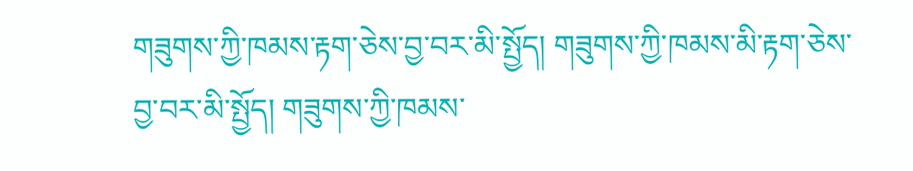གཟུགས་ཀྱི་ཁམས་རྟག་ཅེས་བྱ་བར་མི་སྤྱོད། གཟུགས་ཀྱི་ཁམས་མི་རྟག་ཅེས་བྱ་བར་མི་སྤྱོད། གཟུགས་ཀྱི་ཁམས་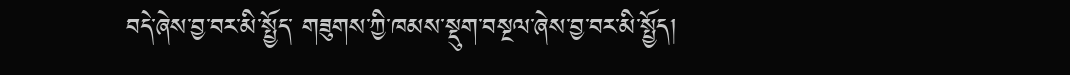བདེ་ཞེས་བྱ་བར་མི་སྤྱོད་ གཟུགས་ཀྱི་ཁམས་སྡུག་བསྔལ་ཞེས་བྱ་བར་མི་སྤྱོད།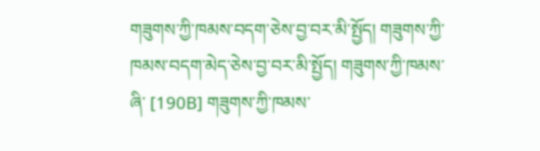གཟུགས་ཀྱི་ཁམས་བདག་ཅེས་བྱ་བར་མི་སྤྱོད། གཟུགས་ཀྱི་ཁམས་བདག་མེད་ཅེས་བྱ་བར་མི་སྤྱོད། གཟུགས་ཀྱི་ཁམས་ཞི་ [190B] གཟུགས་ཀྱི་ཁམས་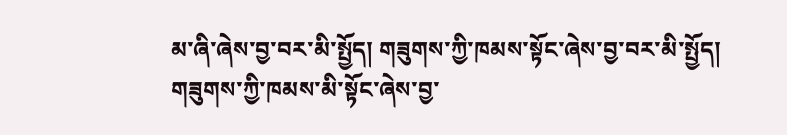མ་ཞི་ཞེས་བྱ་བར་མི་སྤྱོད། གཟུགས་ཀྱི་ཁམས་སྟོང་ཞེས་བྱ་བར་མི་སྤྱོད། གཟུགས་ཀྱི་ཁམས་མི་སྟོང་ཞེས་བྱ་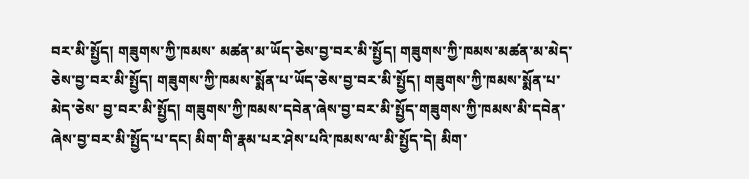བར་མི་སྤྱོད། གཟུགས་ཀྱི་ཁམས་ མཚན་མ་ཡོད་ཅེས་བྱ་བར་མི་སྤྱོད། གཟུགས་ཀྱི་ཁམས་མཚན་མ་མེད་ཅེས་བྱ་བར་མི་སྤྱོད། གཟུགས་ཀྱི་ཁམས་སྨོན་པ་ཡོད་ཅེས་བྱ་བར་མི་སྤྱོད། གཟུགས་ཀྱི་ཁམས་སྨོན་པ་མེད་ཅེས་ བྱ་བར་མི་སྤྱོད། གཟུགས་ཀྱི་ཁམས་དབེན་ཞེས་བྱ་བར་མི་སྤྱོད་གཟུགས་ཀྱི་ཁམས་མི་དབེན་ཞེས་བྱ་བར་མི་སྤྱོད་པ་དང། མིག་གི་རྣམ་པར་ཤེས་པའི་ཁམས་ལ་མི་སྤྱོད་དེ། མིག་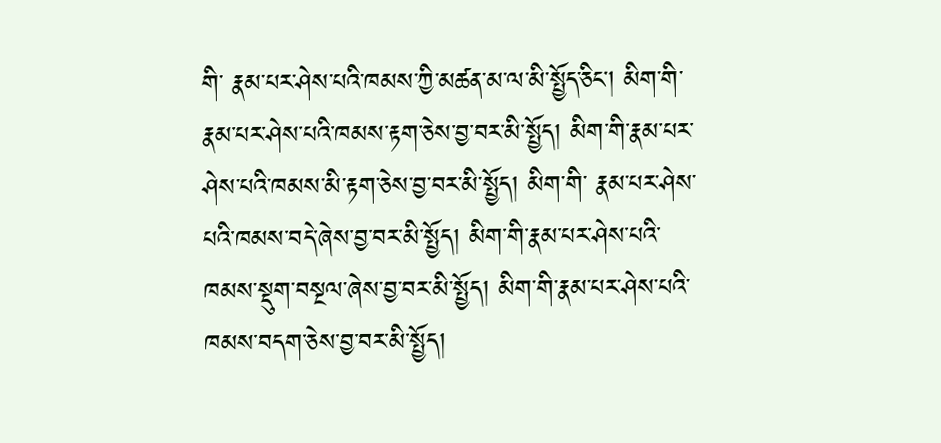གི་ རྣམ་པར་ཤེས་པའི་ཁམས་ཀྱི་མཚན་མ་ལ་མི་སྤྱོད་ཅིང། མིག་གི་རྣམ་པར་ཤེས་པའི་ཁམས་རྟག་ཅེས་བྱ་བར་མི་སྤྱོད། མིག་གི་རྣམ་པར་ཤེས་པའི་ཁམས་མི་རྟག་ཅེས་བྱ་བར་མི་སྤྱོད། མིག་གི་ རྣམ་པར་ཤེས་པའི་ཁམས་བདེ་ཞེས་བྱ་བར་མི་སྤྱོད། མིག་གི་རྣམ་པར་ཤེས་པའི་ཁམས་སྡུག་བསྔལ་ཞེས་བྱ་བར་མི་སྤྱོད། མིག་གི་རྣམ་པར་ཤེས་པའི་ཁམས་བདག་ཅེས་བྱ་བར་མི་སྤྱོད།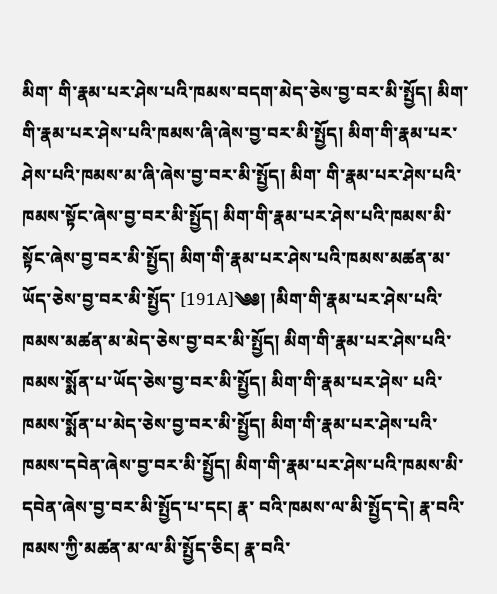མིག་ གི་རྣམ་པར་ཤེས་པའི་ཁམས་བདག་མེད་ཅེས་བྱ་བར་མི་སྤྱོད། མིག་གི་རྣམ་པར་ཤེས་པའི་ཁམས་ཞི་ཞེས་བྱ་བར་མི་སྤྱོད། མིག་གི་རྣམ་པར་ཤེས་པའི་ཁམས་མ་ཞི་ཞེས་བྱ་བར་མི་སྤྱོད། མིག་ གི་རྣམ་པར་ཤེས་པའི་ཁམས་སྟོང་ཞེས་བྱ་བར་མི་སྤྱོད། མིག་གི་རྣམ་པར་ཤེས་པའི་ཁམས་མི་སྟོང་ཞེས་བྱ་བར་མི་སྤྱོད། མིག་གི་རྣམ་པར་ཤེས་པའི་ཁམས་མཚན་མ་ཡོད་ཅེས་བྱ་བར་མི་སྤྱོད་ [191A]༄༅། །མིག་གི་རྣམ་པར་ཤེས་པའི་ཁམས་མཚན་མ་མེད་ཅེས་བྱ་བར་མི་སྤྱོད། མིག་གི་རྣམ་པར་ཤེས་པའི་ཁམས་སྨོན་པ་ཡོད་ཅེས་བྱ་བར་མི་སྤྱོད། མིག་གི་རྣམ་པར་ཤེས་ པའི་ཁམས་སྨོན་པ་མེད་ཅེས་བྱ་བར་མི་སྤྱོད། མིག་གི་རྣམ་པར་ཤེས་པའི་ཁམས་དབེན་ཞེས་བྱ་བར་མི་སྤྱོད། མིག་གི་རྣམ་པར་ཤེས་པའི་ཁམས་མི་དབེན་ཞེས་བྱ་བར་མི་སྤྱོད་པ་དང། རྣ་ བའི་ཁམས་ལ་མི་སྤྱོད་དེ། རྣ་བའི་ཁམས་ཀྱི་མཚན་མ་ལ་མི་སྤྱོད་ཅིང། རྣ་བའི་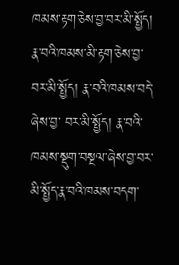ཁམས་རྟག་ཅེས་བྱ་བར་མི་སྤྱོད། རྣ་བའི་ཁམས་མི་རྟག་ཅེས་བྱ་བར་མི་སྤྱོད། རྣ་བའི་ཁམས་བདེ་ཞེས་བྱ་ བར་མི་སྤྱོད། རྣ་བའི་ཁམས་སྡུག་བསྔལ་ཞེས་བྱ་བར་མི་སྤྱོད་རྣ་བའི་ཁམས་བདག་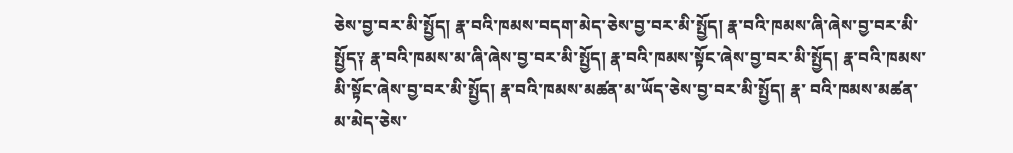ཅེས་བྱ་བར་མི་སྤྱོད། རྣ་བའི་ཁམས་བདག་མེད་ཅེས་བྱ་བར་མི་སྤྱོད། རྣ་བའི་ཁམས་ཞི་ཞེས་བྱ་བར་མི་ སྤྱོད༑ རྣ་བའི་ཁམས་མ་ཞི་ཞེས་བྱ་བར་མི་སྤྱོད། རྣ་བའི་ཁམས་སྟོང་ཞེས་བྱ་བར་མི་སྤྱོད། རྣ་བའི་ཁམས་མི་སྟོང་ཞེས་བྱ་བར་མི་སྤྱོད། རྣ་བའི་ཁམས་མཚན་མ་ཡོད་ཅེས་བྱ་བར་མི་སྤྱོད། རྣ་ བའི་ཁམས་མཚན་མ་མེད་ཅེས་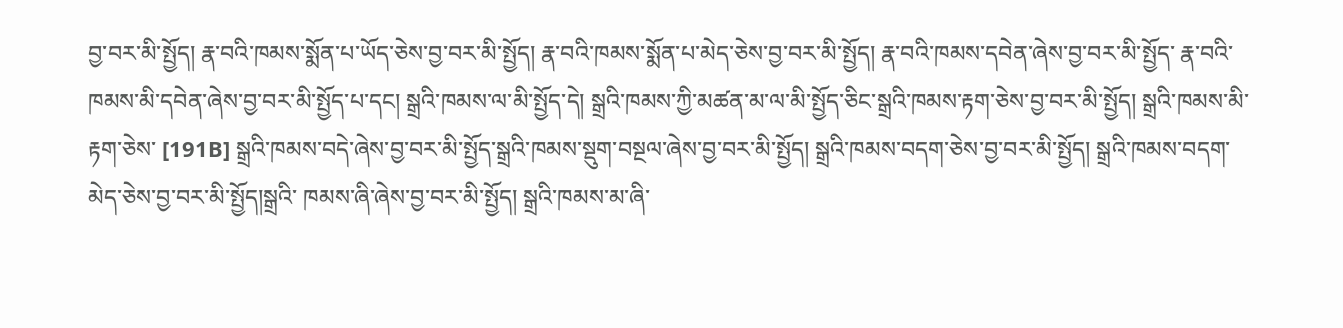བྱ་བར་མི་སྤྱོད། རྣ་བའི་ཁམས་སྨོན་པ་ཡོད་ཅེས་བྱ་བར་མི་སྤྱོད། རྣ་བའི་ཁམས་སྨོན་པ་མེད་ཅེས་བྱ་བར་མི་སྤྱོད། རྣ་བའི་ཁམས་དབེན་ཞེས་བྱ་བར་མི་སྤྱོད་ རྣ་བའི་ཁམས་མི་དབེན་ཞེས་བྱ་བར་མི་སྤྱོད་པ་དང། སྒྲའི་ཁམས་ལ་མི་སྤྱོད་དེ། སྒྲའི་ཁམས་ཀྱི་མཚན་མ་ལ་མི་སྤྱོད་ཅིང་སྒྲའི་ཁམས་རྟག་ཅེས་བྱ་བར་མི་སྤྱོད། སྒྲའི་ཁམས་མི་རྟག་ཅེས་ [191B] སྒྲའི་ཁམས་བདེ་ཞེས་བྱ་བར་མི་སྤྱོད་སྒྲའི་ཁམས་སྡུག་བསྔལ་ཞེས་བྱ་བར་མི་སྤྱོད། སྒྲའི་ཁམས་བདག་ཅེས་བྱ་བར་མི་སྤྱོད། སྒྲའི་ཁམས་བདག་མེད་ཅེས་བྱ་བར་མི་སྤྱོད།སྒྲའི་ ཁམས་ཞི་ཞེས་བྱ་བར་མི་སྤྱོད། སྒྲའི་ཁམས་མ་ཞི་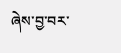ཞེས་བྱ་བར་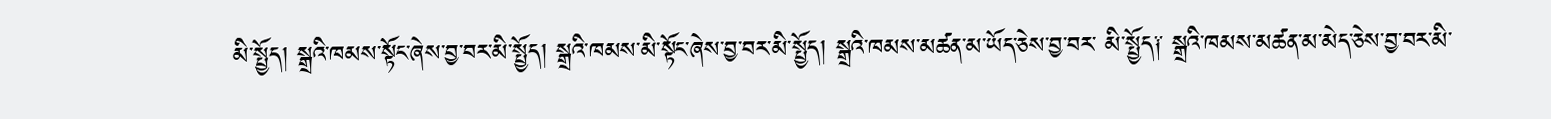མི་སྤྱོད། སྒྲའི་ཁམས་སྟོང་ཞེས་བྱ་བར་མི་སྤྱོད། སྒྲའི་ཁམས་མི་སྟོང་ཞེས་བྱ་བར་མི་སྤྱོད། སྒྲའི་ཁམས་མཚན་མ་ཡོད་ཅེས་བྱ་བར་ མི་སྤྱོད༑ སྒྲའི་ཁམས་མཚན་མ་མེད་ཅེས་བྱ་བར་མི་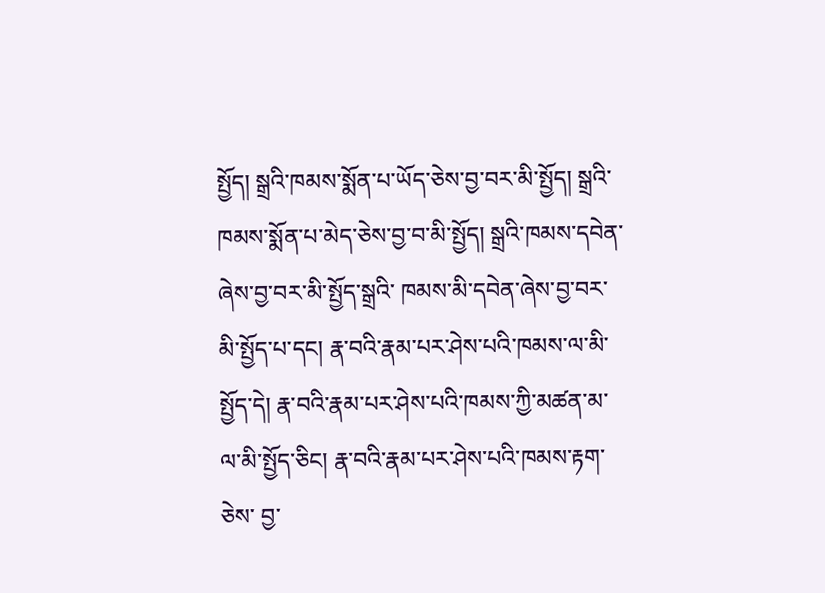སྤྱོད། སྒྲའི་ཁམས་སྨོན་པ་ཡོད་ཅེས་བྱ་བར་མི་སྤྱོད། སྒྲའི་ཁམས་སྨོན་པ་མེད་ཅེས་བྱ་བ་མི་སྤྱོད། སྒྲའི་ཁམས་དབེན་ཞེས་བྱ་བར་མི་སྤྱོད་སྒྲའི་ ཁམས་མི་དབེན་ཞེས་བྱ་བར་མི་སྤྱོད་པ་དང། རྣ་བའི་རྣམ་པར་ཤེས་པའི་ཁམས་ལ་མི་སྤྱོད་དེ། རྣ་བའི་རྣམ་པར་ཤེས་པའི་ཁམས་ཀྱི་མཚན་མ་ལ་མི་སྤྱོད་ཅིང། རྣ་བའི་རྣམ་པར་ཤེས་པའི་ཁམས་རྟག་ཅེས་ བྱ་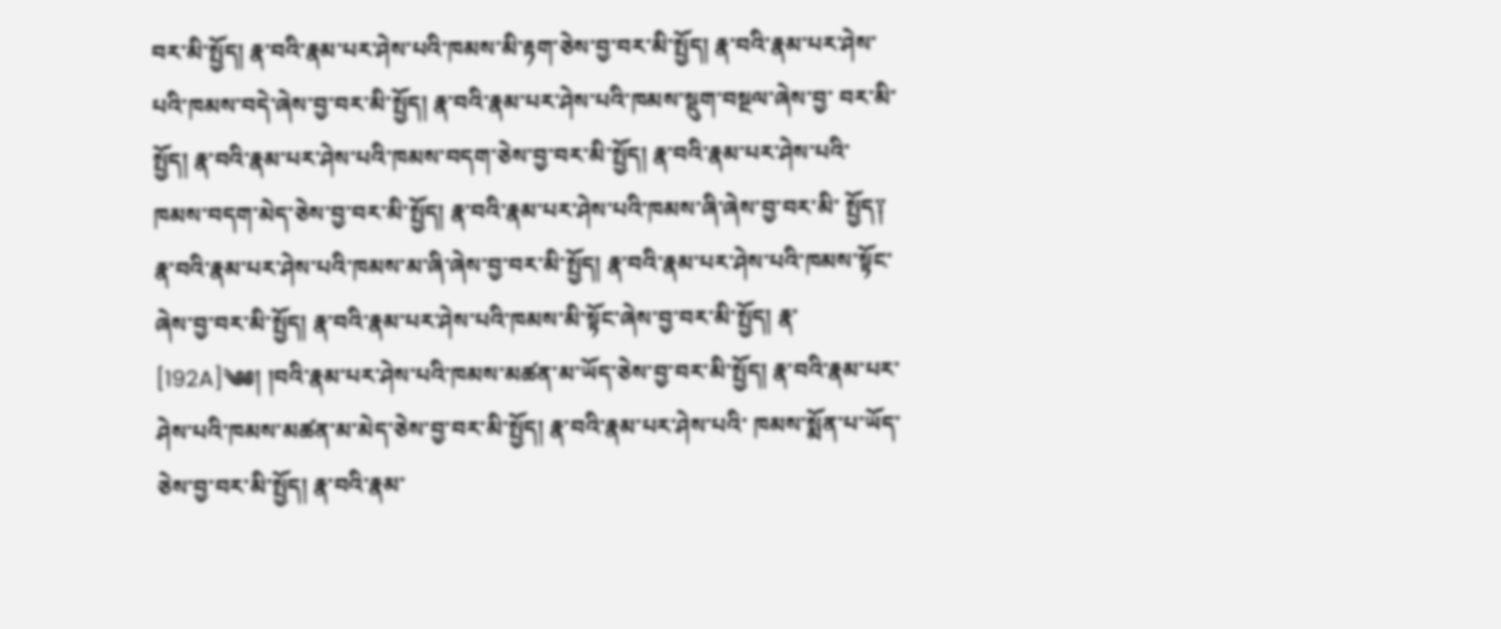བར་མི་སྤྱོད། རྣ་བའི་རྣམ་པར་ཤེས་པའི་ཁམས་མི་རྟག་ཅེས་བྱ་བར་མི་སྤྱོད། རྣ་བའི་རྣམ་པར་ཤེས་པའི་ཁམས་བདེ་ཞེས་བྱ་བར་མི་སྤྱོད། རྣ་བའི་རྣམ་པར་ཤེས་པའི་ཁམས་སྡུག་བསྔལ་ཞེས་བྱ་ བར་མི་སྤྱོད། རྣ་བའི་རྣམ་པར་ཤེས་པའི་ཁམས་བདག་ཅེས་བྱ་བར་མི་སྤྱོད། རྣ་བའི་རྣམ་པར་ཤེས་པའི་ཁམས་བདག་མེད་ཅེས་བྱ་བར་མི་སྤྱོད། རྣ་བའི་རྣམ་པར་ཤེས་པའི་ཁམས་ཞི་ཞེས་བྱ་བར་མི་ སྤྱོད༑ རྣ་བའི་རྣམ་པར་ཤེས་པའི་ཁམས་མ་ཞི་ཞེས་བྱ་བར་མི་སྤྱོད། རྣ་བའི་རྣམ་པར་ཤེས་པའི་ཁམས་སྟོང་ཞེས་བྱ་བར་མི་སྤྱོད། རྣ་བའི་རྣམ་པར་ཤེས་པའི་ཁམས་མི་སྟོང་ཞེས་བྱ་བར་མི་སྤྱོད། རྣ་ [192A]༄༅། །བའི་རྣམ་པར་ཤེས་པའི་ཁམས་མཚན་མ་ཡོད་ཅེས་བྱ་བར་མི་སྤྱོད། རྣ་བའི་རྣམ་པར་ཤེས་པའི་ཁམས་མཚན་མ་མེད་ཅེས་བྱ་བར་མི་སྤྱོད། རྣ་བའི་རྣམ་པར་ཤེས་པའི་ ཁམས་སྨོན་པ་ཡོད་ཅེས་བྱ་བར་མི་སྤྱོད། རྣ་བའི་རྣམ་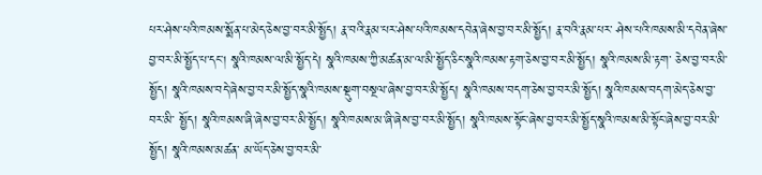པར་ཤེས་པའི་ཁམས་སྨོན་པ་མེད་ཅེས་བྱ་བར་མི་སྤྱོད། རྣ་བའི་རྣམ་པར་ཤེས་པའི་ཁམས་དབེན་ཞེས་བྱ་བར་མི་སྤྱོད། རྣ་བའི་རྣམ་པར་ ཤེས་པའི་ཁམས་མི་དབེན་ཞེས་བྱ་བར་མི་སྤྱོད་པ་དང། སྣའི་ཁམས་ལ་མི་སྤྱོད་དེ། སྣའི་ཁམས་ཀྱི་མཚན་མ་ལ་མི་སྤྱོད་ཅིང་སྣའི་ཁམས་རྟག་ཅེས་བྱ་བར་མི་སྤྱོད། སྣའི་ཁམས་མི་རྟག་ ཅེས་བྱ་བར་མི་སྤྱོད། སྣའི་ཁམས་བདེ་ཞེས་བྱ་བར་མི་སྤྱོད་སྣའི་ཁམས་སྡུག་བསྔལ་ཞེས་བྱ་བར་མི་སྤྱོད། སྣའི་ཁམས་བདག་ཅེས་བྱ་བར་མི་སྤྱོད། སྣའི་ཁམས་བདག་མེད་ཅེས་བྱ་བར་མི་ སྤྱོད། སྣའི་ཁམས་ཞི་ཞེས་བྱ་བར་མི་སྤྱོད། སྣའི་ཁམས་མ་ཞི་ཞེས་བྱ་བར་མི་སྤྱོད། སྣའི་ཁམས་སྟོང་ཞེས་བྱ་བར་མི་སྤྱོད་སྣའི་ཁམས་མི་སྟོང་ཞེས་བྱ་བར་མི་སྤྱོད། སྣའི་ཁམས་མཚན་ མ་ཡོད་ཅེས་བྱ་བར་མི་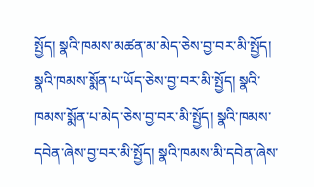སྤྱོད། སྣའི་ཁམས་མཚན་མ་མེད་ཅེས་བྱ་བར་མི་སྤྱོད། སྣའི་ཁམས་སྨོན་པ་ཡོད་ཅེས་བྱ་བར་མི་སྤྱོད། སྣའི་ཁམས་སྨོན་པ་མེད་ཅེས་བྱ་བར་མི་སྤྱོད། སྣའི་ཁམས་ དབེན་ཞེས་བྱ་བར་མི་སྤྱོད། སྣའི་ཁམས་མི་དབེན་ཞེས་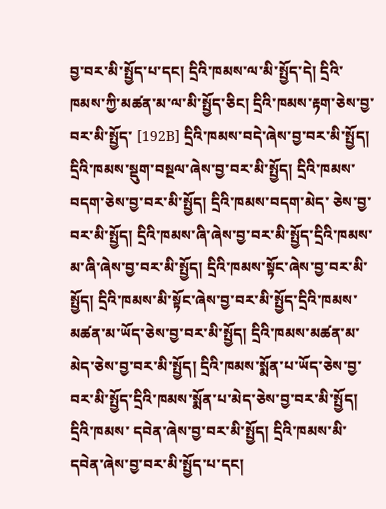བྱ་བར་མི་སྤྱོད་པ་དང། དྲིའི་ཁམས་ལ་མི་སྤྱོད་དེ། དྲིའི་ཁམས་ཀྱི་མཚན་མ་ལ་མི་སྤྱོད་ཅིང། དྲིའི་ཁམས་རྟག་ཅེས་བྱ་བར་མི་སྤྱོད་ [192B] དྲིའི་ཁམས་བདེ་ཞེས་བྱ་བར་མི་སྤྱོད། དྲིའི་ཁམས་སྡུག་བསྔལ་ཞེས་བྱ་བར་མི་སྤྱོད། དྲིའི་ཁམས་བདག་ཅེས་བྱ་བར་མི་སྤྱོད། དྲིའི་ཁམས་བདག་མེད་ ཅེས་བྱ་བར་མི་སྤྱོད། དྲིའི་ཁམས་ཞི་ཞེས་བྱ་བར་མི་སྤྱོད་དྲིའི་ཁམས་མ་ཞི་ཞེས་བྱ་བར་མི་སྤྱོད། དྲིའི་ཁམས་སྟོང་ཞེས་བྱ་བར་མི་སྤྱོད། དྲིའི་ཁམས་མི་སྟོང་ཞེས་བྱ་བར་མི་སྤྱོད་དྲིའི་ཁམས་ མཚན་མ་ཡོད་ཅེས་བྱ་བར་མི་སྤྱོད། དྲིའི་ཁམས་མཚན་མ་མེད་ཅེས་བྱ་བར་མི་སྤྱོད། དྲིའི་ཁམས་སྨོན་པ་ཡོད་ཅེས་བྱ་བར་མི་སྤྱོད་དྲིའི་ཁམས་སྨོན་པ་མེད་ཅེས་བྱ་བར་མི་སྤྱོད། དྲིའི་ཁམས་ དབེན་ཞེས་བྱ་བར་མི་སྤྱོད། དྲིའི་ཁམས་མི་དབེན་ཞེས་བྱ་བར་མི་སྤྱོད་པ་དང།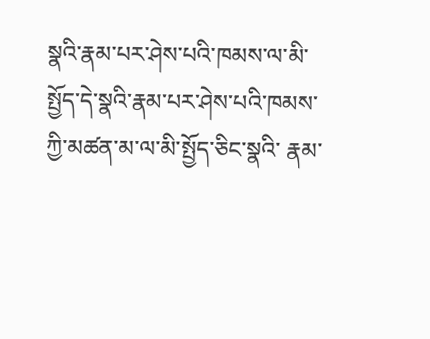སྣའི་རྣམ་པར་ཤེས་པའི་ཁམས་ལ་མི་སྤྱོད་དེ་སྣའི་རྣམ་པར་ཤེས་པའི་ཁམས་ཀྱི་མཚན་མ་ལ་མི་སྤྱོད་ཅིང་སྣའི་ རྣམ་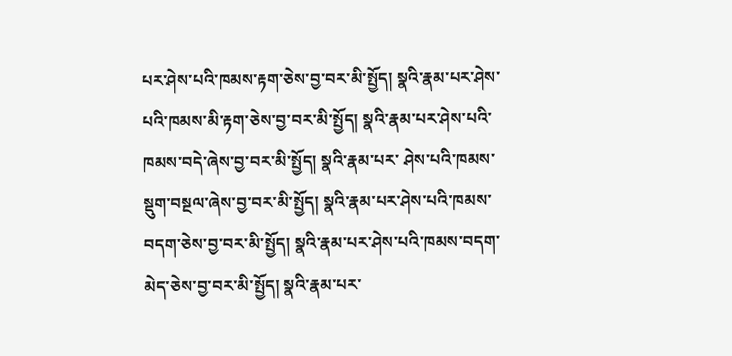པར་ཤེས་པའི་ཁམས་རྟག་ཅེས་བྱ་བར་མི་སྤྱོད། སྣའི་རྣམ་པར་ཤེས་པའི་ཁམས་མི་རྟག་ཅེས་བྱ་བར་མི་སྤྱོད། སྣའི་རྣམ་པར་ཤེས་པའི་ཁམས་བདེ་ཞེས་བྱ་བར་མི་སྤྱོད། སྣའི་རྣམ་པར་ ཤེས་པའི་ཁམས་སྡུག་བསྔལ་ཞེས་བྱ་བར་མི་སྤྱོད། སྣའི་རྣམ་པར་ཤེས་པའི་ཁམས་བདག་ཅེས་བྱ་བར་མི་སྤྱོད། སྣའི་རྣམ་པར་ཤེས་པའི་ཁམས་བདག་མེད་ཅེས་བྱ་བར་མི་སྤྱོད། སྣའི་རྣམ་པར་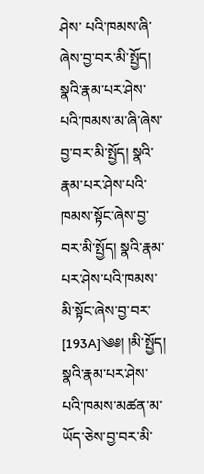ཤེས་ པའི་ཁམས་ཞི་ཞེས་བྱ་བར་མི་སྤྱོད། སྣའི་རྣམ་པར་ཤེས་པའི་ཁམས་མ་ཞི་ཞེས་བྱ་བར་མི་སྤྱོད། སྣའི་རྣམ་པར་ཤེས་པའི་ཁམས་སྟོང་ཞེས་བྱ་བར་མི་སྤྱོད། སྣའི་རྣམ་པར་ཤེས་པའི་ཁམས་མི་སྟོང་ཞེས་བྱ་བར་ [193A]༄༅། །མི་སྤྱོད། སྣའི་རྣམ་པར་ཤེས་པའི་ཁམས་མཚན་མ་ཡོད་ཅེས་བྱ་བར་མི་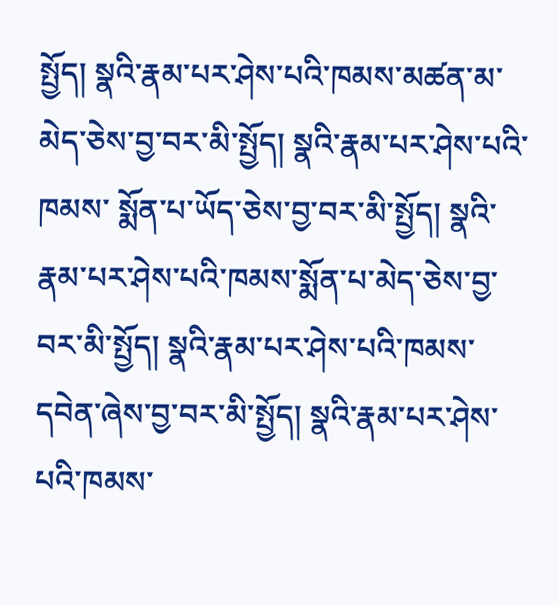སྤྱོད། སྣའི་རྣམ་པར་ཤེས་པའི་ཁམས་མཚན་མ་མེད་ཅེས་བྱ་བར་མི་སྤྱོད། སྣའི་རྣམ་པར་ཤེས་པའི་ཁམས་ སྨོན་པ་ཡོད་ཅེས་བྱ་བར་མི་སྤྱོད། སྣའི་རྣམ་པར་ཤེས་པའི་ཁམས་སྨོན་པ་མེད་ཅེས་བྱ་བར་མི་སྤྱོད། སྣའི་རྣམ་པར་ཤེས་པའི་ཁམས་དབེན་ཞེས་བྱ་བར་མི་སྤྱོད། སྣའི་རྣམ་པར་ཤེས་པའི་ཁམས་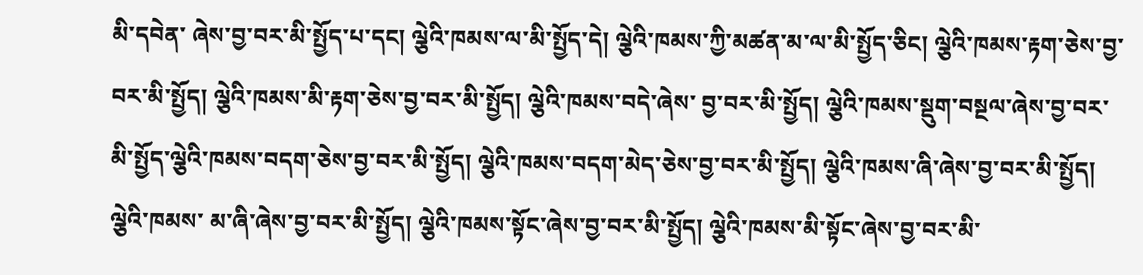མི་དབེན་ ཞེས་བྱ་བར་མི་སྤྱོད་པ་དང། ལྕེའི་ཁམས་ལ་མི་སྤྱོད་དེ། ལྕེའི་ཁམས་ཀྱི་མཚན་མ་ལ་མི་སྤྱོད་ཅིང། ལྕེའི་ཁམས་རྟག་ཅེས་བྱ་བར་མི་སྤྱོད། ལྕེའི་ཁམས་མི་རྟག་ཅེས་བྱ་བར་མི་སྤྱོད། ལྕེའི་ཁམས་བདེ་ཞེས་ བྱ་བར་མི་སྤྱོད། ལྕེའི་ཁམས་སྡུག་བསྔལ་ཞེས་བྱ་བར་མི་སྤྱོད་ལྕེའི་ཁམས་བདག་ཅེས་བྱ་བར་མི་སྤྱོད། ལྕེའི་ཁམས་བདག་མེད་ཅེས་བྱ་བར་མི་སྤྱོད། ལྕེའི་ཁམས་ཞི་ཞེས་བྱ་བར་མི་སྤྱོད། ལྕེའི་ཁམས་ མ་ཞི་ཞེས་བྱ་བར་མི་སྤྱོད། ལྕེའི་ཁམས་སྟོང་ཞེས་བྱ་བར་མི་སྤྱོད། ལྕེའི་ཁམས་མི་སྟོང་ཞེས་བྱ་བར་མི་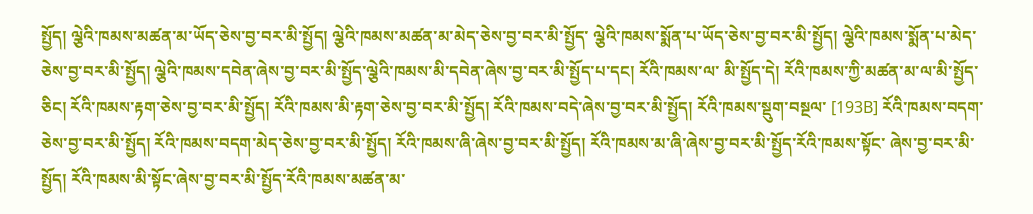སྤྱོད། ལྕེའི་ཁམས་མཚན་མ་ཡོད་ཅེས་བྱ་བར་མི་སྤྱོད། ལྕེའི་ཁམས་མཚན་མ་མེད་ཅེས་བྱ་བར་མི་སྤྱོད་ ལྕེའི་ཁམས་སྨོན་པ་ཡོད་ཅེས་བྱ་བར་མི་སྤྱོད། ལྕེའི་ཁམས་སྨོན་པ་མེད་ཅེས་བྱ་བར་མི་སྤྱོད། ལྕེའི་ཁམས་དབེན་ཞེས་བྱ་བར་མི་སྤྱོད་ལྕེའི་ཁམས་མི་དབེན་ཞེས་བྱ་བར་མི་སྤྱོད་པ་དང། རོའི་ཁམས་ལ་ མི་སྤྱོད་དེ། རོའི་ཁམས་ཀྱི་མཚན་མ་ལ་མི་སྤྱོད་ཅིང། རོའི་ཁམས་རྟག་ཅེས་བྱ་བར་མི་སྤྱོད། རོའི་ཁམས་མི་རྟག་ཅེས་བྱ་བར་མི་སྤྱོད། རོའི་ཁམས་བདེ་ཞེས་བྱ་བར་མི་སྤྱོད། རོའི་ཁམས་སྡུག་བསྔལ་ [193B] རོའི་ཁམས་བདག་ཅེས་བྱ་བར་མི་སྤྱོད། རོའི་ཁམས་བདག་མེད་ཅེས་བྱ་བར་མི་སྤྱོད། རོའི་ཁམས་ཞི་ཞེས་བྱ་བར་མི་སྤྱོད། རོའི་ཁམས་མ་ཞི་ཞེས་བྱ་བར་མི་སྤྱོད་རོའི་ཁམས་སྟོང་ ཞེས་བྱ་བར་མི་སྤྱོད། རོའི་ཁམས་མི་སྟོང་ཞེས་བྱ་བར་མི་སྤྱོད་རོའི་ཁམས་མཚན་མ་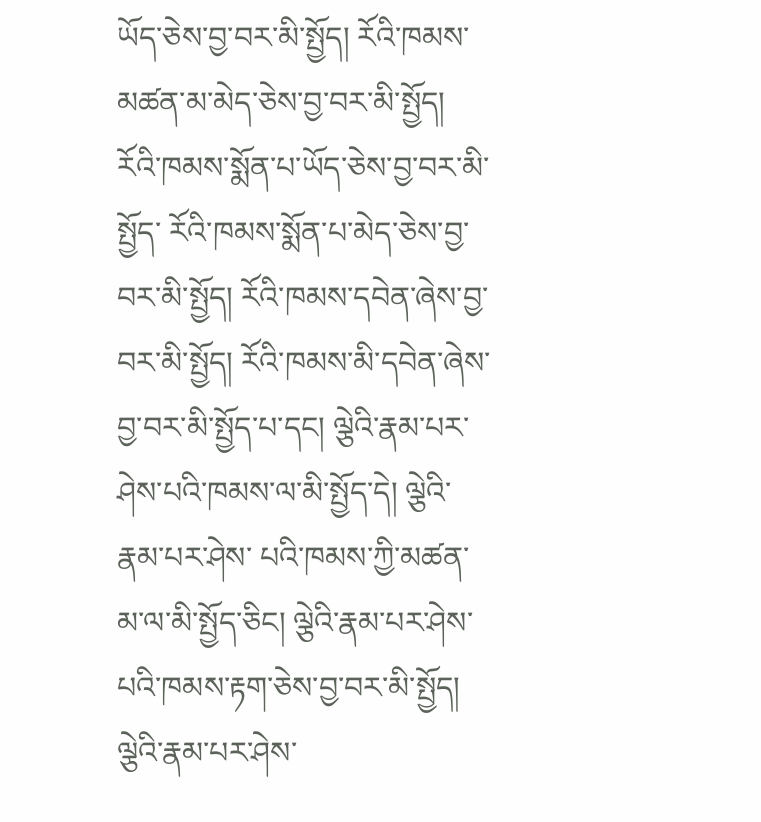ཡོད་ཅེས་བྱ་བར་མི་སྤྱོད། རོའི་ཁམས་མཚན་མ་མེད་ཅེས་བྱ་བར་མི་སྤྱོད། རོའི་ཁམས་སྨོན་པ་ཡོད་ཅེས་བྱ་བར་མི་སྤྱོད་ རོའི་ཁམས་སྨོན་པ་མེད་ཅེས་བྱ་བར་མི་སྤྱོད། རོའི་ཁམས་དབེན་ཞེས་བྱ་བར་མི་སྤྱོད། རོའི་ཁམས་མི་དབེན་ཞེས་བྱ་བར་མི་སྤྱོད་པ་དང། ལྕེའི་རྣམ་པར་ཤེས་པའི་ཁམས་ལ་མི་སྤྱོད་དེ། ལྕེའི་རྣམ་པར་ཤེས་ པའི་ཁམས་ཀྱི་མཚན་མ་ལ་མི་སྤྱོད་ཅིང། ལྕེའི་རྣམ་པར་ཤེས་པའི་ཁམས་རྟག་ཅེས་བྱ་བར་མི་སྤྱོད། ལྕེའི་རྣམ་པར་ཤེས་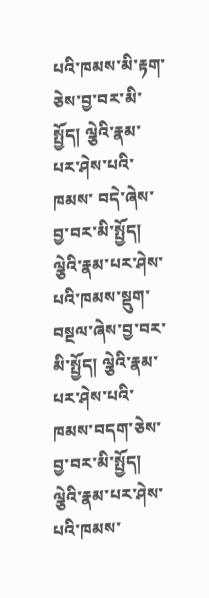པའི་ཁམས་མི་རྟག་ཅེས་བྱ་བར་མི་སྤྱོད། ལྕེའི་རྣམ་པར་ཤེས་པའི་ཁམས་ བདེ་ཞེས་བྱ་བར་མི་སྤྱོད། ལྕེའི་རྣམ་པར་ཤེས་པའི་ཁམས་སྡུག་བསྔལ་ཞེས་བྱ་བར་མི་སྤྱོད། ལྕེའི་རྣམ་པར་ཤེས་པའི་ཁམས་བདག་ཅེས་བྱ་བར་མི་སྤྱོད། ལྕེའི་རྣམ་པར་ཤེས་པའི་ཁམས་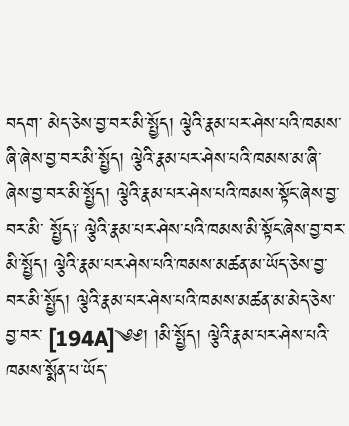བདག་ མེད་ཅེས་བྱ་བར་མི་སྤྱོད། ལྕེའི་རྣམ་པར་ཤེས་པའི་ཁམས་ཞི་ཞེས་བྱ་བར་མི་སྤྱོད། ལྕེའི་རྣམ་པར་ཤེས་པའི་ཁམས་མ་ཞི་ཞེས་བྱ་བར་མི་སྤྱོད། ལྕེའི་རྣམ་པར་ཤེས་པའི་ཁམས་སྟོང་ཞེས་བྱ་བར་མི་ སྤྱོད༑ ལྕེའི་རྣམ་པར་ཤེས་པའི་ཁམས་མི་སྟོང་ཞེས་བྱ་བར་མི་སྤྱོད། ལྕེའི་རྣམ་པར་ཤེས་པའི་ཁམས་མཚན་མ་ཡོད་ཅེས་བྱ་བར་མི་སྤྱོད། ལྕེའི་རྣམ་པར་ཤེས་པའི་ཁམས་མཚན་མ་མེད་ཅེས་བྱ་བར་ [194A]༄༅། །མི་སྤྱོད། ལྕེའི་རྣམ་པར་ཤེས་པའི་ཁམས་སྨོན་པ་ཡོད་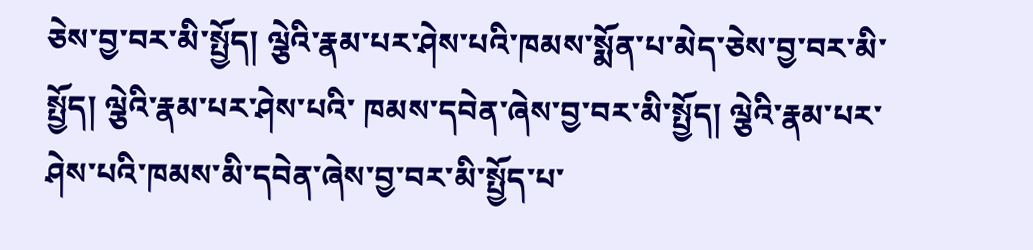ཅེས་བྱ་བར་མི་སྤྱོད། ལྕེའི་རྣམ་པར་ཤེས་པའི་ཁམས་སྨོན་པ་མེད་ཅེས་བྱ་བར་མི་སྤྱོད། ལྕེའི་རྣམ་པར་ཤེས་པའི་ ཁམས་དབེན་ཞེས་བྱ་བར་མི་སྤྱོད། ལྕེའི་རྣམ་པར་ཤེས་པའི་ཁམས་མི་དབེན་ཞེས་བྱ་བར་མི་སྤྱོད་པ་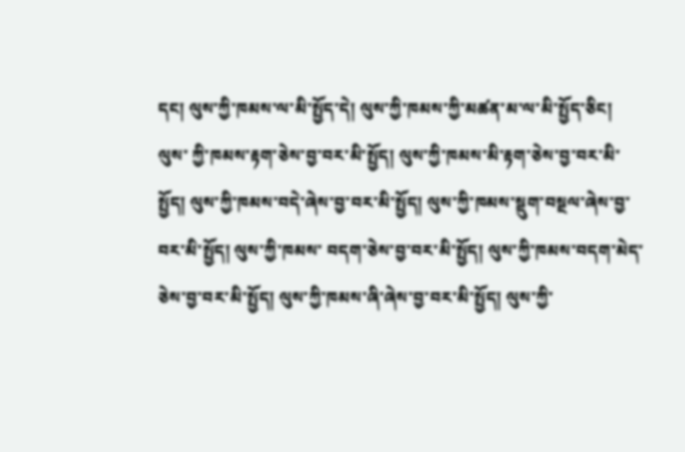དང། ལུས་ཀྱི་ཁམས་ལ་མི་སྤྱོད་དེ། ལུས་ཀྱི་ཁམས་ཀྱི་མཚན་མ་ལ་མི་སྤྱོད་ཅིང། ལུས་ ཀྱི་ཁམས་རྟག་ཅེས་བྱ་བར་མི་སྤྱོད། ལུས་ཀྱི་ཁམས་མི་རྟག་ཅེས་བྱ་བར་མི་སྤྱོད། ལུས་ཀྱི་ཁམས་བདེ་ཞེས་བྱ་བར་མི་སྤྱོད། ལུས་ཀྱི་ཁམས་སྡུག་བསྔལ་ཞེས་བྱ་བར་མི་སྤྱོད། ལུས་ཀྱི་ཁམས་ བདག་ཅེས་བྱ་བར་མི་སྤྱོད། ལུས་ཀྱི་ཁམས་བདག་མེད་ཅེས་བྱ་བར་མི་སྤྱོད། ལུས་ཀྱི་ཁམས་ཞི་ཞེས་བྱ་བར་མི་སྤྱོད། ལུས་ཀྱི་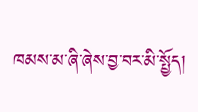ཁམས་མ་ཞི་ཞེས་བྱ་བར་མི་སྤྱོད།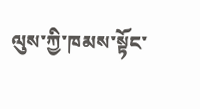ལུས་ཀྱི་ཁམས་སྟོང་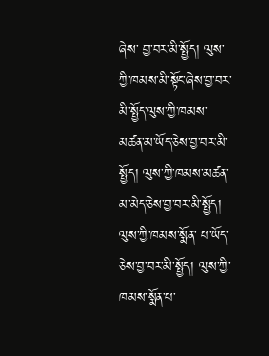ཞེས་ བྱ་བར་མི་སྤྱོད། ལུས་ཀྱི་ཁམས་མི་སྟོང་ཞེས་བྱ་བར་མི་སྤྱོད་ལུས་ཀྱི་ཁམས་མཚན་མ་ཡོད་ཅེས་བྱ་བར་མི་སྤྱོད། ལུས་ཀྱི་ཁམས་མཚན་མ་མེད་ཅེས་བྱ་བར་མི་སྤྱོད། ལུས་ཀྱི་ཁམས་སྨོན་ པ་ཡོད་ཅེས་བྱ་བར་མི་སྤྱོད། ལུས་ཀྱི་ཁམས་སྨོན་པ་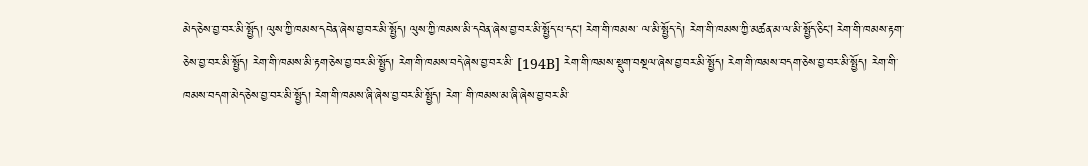མེད་ཅེས་བྱ་བར་མི་སྤྱོད། ལུས་ཀྱི་ཁམས་དབེན་ཞེས་བྱ་བར་མི་སྤྱོད། ལུས་ཀྱི་ཁམས་མི་དབེན་ཞེས་བྱ་བར་མི་སྤྱོད་པ་དང། རེག་གི་ཁམས་ ལ་མི་སྤྱོད་དེ། རེག་གི་ཁམས་ཀྱི་མཚན་མ་ལ་མི་སྤྱོད་ཅིང། རེག་གི་ཁམས་རྟག་ཅེས་བྱ་བར་མི་སྤྱོད། རེག་གི་ཁམས་མི་རྟག་ཅེས་བྱ་བར་མི་སྤྱོད། རེག་གི་ཁམས་བདེ་ཞེས་བྱ་བར་མི་ [194B] རེག་གི་ཁམས་སྡུག་བསྔལ་ཞེས་བྱ་བར་མི་སྤྱོད། རེག་གི་ཁམས་བདག་ཅེས་བྱ་བར་མི་སྤྱོད། རེག་གི་ཁམས་བདག་མེད་ཅེས་བྱ་བར་མི་སྤྱོད། རེག་གི་ཁམས་ཞི་ཞེས་བྱ་བར་མི་སྤྱོད། རེག་ གི་ཁམས་མ་ཞི་ཞེས་བྱ་བར་མི་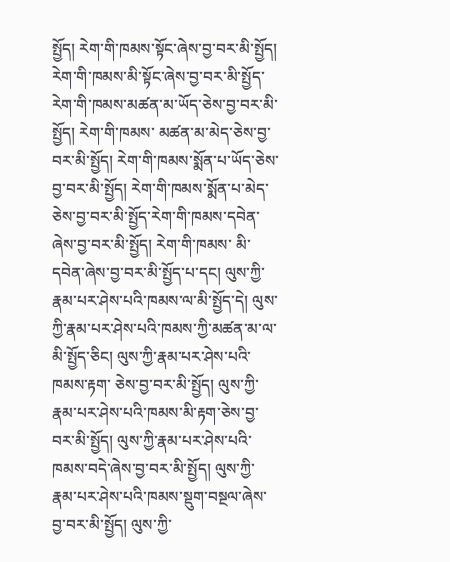སྤྱོད། རེག་གི་ཁམས་སྟོང་ཞེས་བྱ་བར་མི་སྤྱོད། རེག་གི་ཁམས་མི་སྟོང་ཞེས་བྱ་བར་མི་སྤྱོད་རེག་གི་ཁམས་མཚན་མ་ཡོད་ཅེས་བྱ་བར་མི་སྤྱོད། རེག་གི་ཁམས་ མཚན་མ་མེད་ཅེས་བྱ་བར་མི་སྤྱོད། རེག་གི་ཁམས་སྨོན་པ་ཡོད་ཅེས་བྱ་བར་མི་སྤྱོད། རེག་གི་ཁམས་སྨོན་པ་མེད་ཅེས་བྱ་བར་མི་སྤྱོད་རེག་གི་ཁམས་དབེན་ཞེས་བྱ་བར་མི་སྤྱོད། རེག་གི་ཁམས་ མི་དབེན་ཞེས་བྱ་བར་མི་སྤྱོད་པ་དང། ལུས་ཀྱི་རྣམ་པར་ཤེས་པའི་ཁམས་ལ་མི་སྤྱོད་དེ། ལུས་ཀྱི་རྣམ་པར་ཤེས་པའི་ཁམས་ཀྱི་མཚན་མ་ལ་མི་སྤྱོད་ཅིང། ལུས་ཀྱི་རྣམ་པར་ཤེས་པའི་ཁམས་རྟག་ ཅེས་བྱ་བར་མི་སྤྱོད། ལུས་ཀྱི་རྣམ་པར་ཤེས་པའི་ཁམས་མི་རྟག་ཅེས་བྱ་བར་མི་སྤྱོད། ལུས་ཀྱི་རྣམ་པར་ཤེས་པའི་ཁམས་བདེ་ཞེས་བྱ་བར་མི་སྤྱོད། ལུས་ཀྱི་རྣམ་པར་ཤེས་པའི་ཁམས་སྡུག་བསྔལ་ཞེས་ བྱ་བར་མི་སྤྱོད། ལུས་ཀྱི་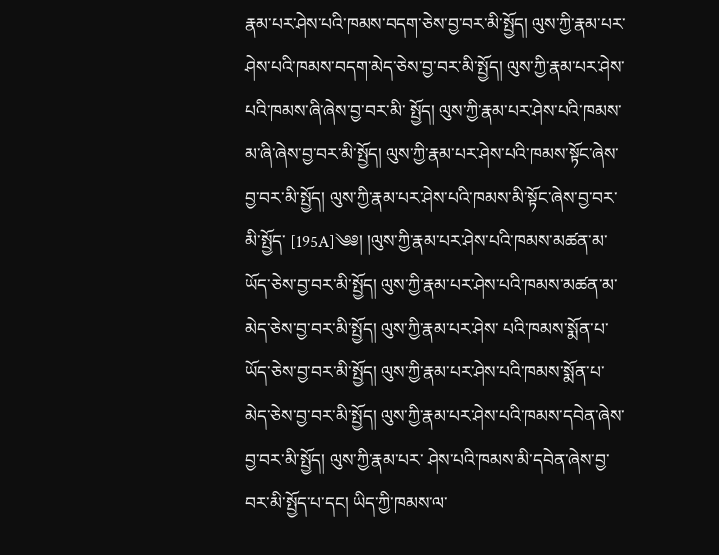རྣམ་པར་ཤེས་པའི་ཁམས་བདག་ཅེས་བྱ་བར་མི་སྤྱོད། ལུས་ཀྱི་རྣམ་པར་ཤེས་པའི་ཁམས་བདག་མེད་ཅེས་བྱ་བར་མི་སྤྱོད། ལུས་ཀྱི་རྣམ་པར་ཤེས་པའི་ཁམས་ཞི་ཞེས་བྱ་བར་མི་ སྤྱོད། ལུས་ཀྱི་རྣམ་པར་ཤེས་པའི་ཁམས་མ་ཞི་ཞེས་བྱ་བར་མི་སྤྱོད། ལུས་ཀྱི་རྣམ་པར་ཤེས་པའི་ཁམས་སྟོང་ཞེས་བྱ་བར་མི་སྤྱོད། ལུས་ཀྱི་རྣམ་པར་ཤེས་པའི་ཁམས་མི་སྟོང་ཞེས་བྱ་བར་མི་སྤྱོད་ [195A]༄༅། །ལུས་ཀྱི་རྣམ་པར་ཤེས་པའི་ཁམས་མཚན་མ་ཡོད་ཅེས་བྱ་བར་མི་སྤྱོད། ལུས་ཀྱི་རྣམ་པར་ཤེས་པའི་ཁམས་མཚན་མ་མེད་ཅེས་བྱ་བར་མི་སྤྱོད། ལུས་ཀྱི་རྣམ་པར་ཤེས་ པའི་ཁམས་སྨོན་པ་ཡོད་ཅེས་བྱ་བར་མི་སྤྱོད། ལུས་ཀྱི་རྣམ་པར་ཤེས་པའི་ཁམས་སྨོན་པ་མེད་ཅེས་བྱ་བར་མི་སྤྱོད། ལུས་ཀྱི་རྣམ་པར་ཤེས་པའི་ཁམས་དབེན་ཞེས་བྱ་བར་མི་སྤྱོད། ལུས་ཀྱི་རྣམ་པར་ ཤེས་པའི་ཁམས་མི་དབེན་ཞེས་བྱ་བར་མི་སྤྱོད་པ་དང། ཡིད་ཀྱི་ཁམས་ལ་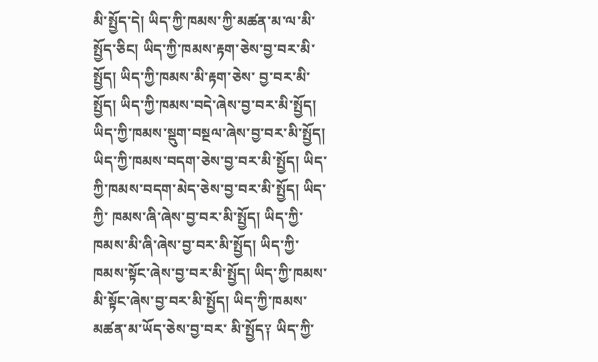མི་སྤྱོད་དེ། ཡིད་ཀྱི་ཁམས་ཀྱི་མཚན་མ་ལ་མི་སྤྱོད་ཅིང། ཡིད་ཀྱི་ཁམས་རྟག་ཅེས་བྱ་བར་མི་སྤྱོད། ཡིད་ཀྱི་ཁམས་མི་རྟག་ཅེས་ བྱ་བར་མི་སྤྱོད། ཡིད་ཀྱི་ཁམས་བདེ་ཞེས་བྱ་བར་མི་སྤྱོད། ཡིད་ཀྱི་ཁམས་སྡུག་བསྔལ་ཞེས་བྱ་བར་མི་སྤྱོད། ཡིད་ཀྱི་ཁམས་བདག་ཅེས་བྱ་བར་མི་སྤྱོད། ཡིད་ཀྱི་ཁམས་བདག་མེད་ཅེས་བྱ་བར་མི་སྤྱོད། ཡིད་ཀྱི་ ཁམས་ཞི་ཞེས་བྱ་བར་མི་སྤྱོད། ཡིད་ཀྱི་ཁམས་མི་ཞི་ཞེས་བྱ་བར་མི་སྤྱོད། ཡིད་ཀྱི་ཁམས་སྟོང་ཞེས་བྱ་བར་མི་སྤྱོད། ཡིད་ཀྱི་ཁམས་མི་སྟོང་ཞེས་བྱ་བར་མི་སྤྱོད། ཡིད་ཀྱི་ཁམས་མཚན་མ་ཡོད་ཅེས་བྱ་བར་ མི་སྤྱོད༑ ཡིད་ཀྱི་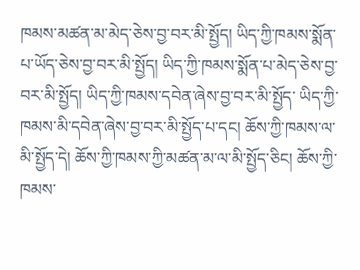ཁམས་མཚན་མ་མེད་ཅེས་བྱ་བར་མི་སྤྱོད། ཡིད་ཀྱི་ཁམས་སྨོན་པ་ཡོད་ཅེས་བྱ་བར་མི་སྤྱོད། ཡིད་ཀྱི་ཁམས་སྨོན་པ་མེད་ཅེས་བྱ་བར་མི་སྤྱོད། ཡིད་ཀྱི་ཁམས་དབེན་ཞེས་བྱ་བར་མི་སྤྱོད་ ཡིད་ཀྱི་ཁམས་མི་དབེན་ཞེས་བྱ་བར་མི་སྤྱོད་པ་དང། ཆོས་ཀྱི་ཁམས་ལ་མི་སྤྱོད་དེ། ཆོས་ཀྱི་ཁམས་ཀྱི་མཚན་མ་ལ་མི་སྤྱོད་ཅིང། ཆོས་ཀྱི་ཁམས་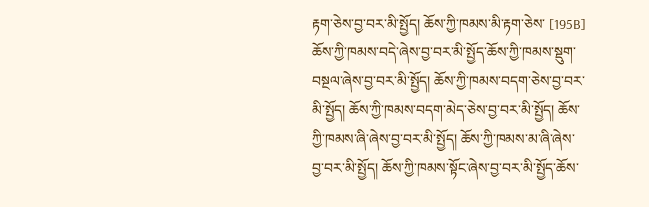རྟག་ཅེས་བྱ་བར་མི་སྤྱོད། ཆོས་ཀྱི་ཁམས་མི་རྟག་ཅེས་ [195B] ཆོས་ཀྱི་ཁམས་བདེ་ཞེས་བྱ་བར་མི་སྤྱོད་ཆོས་ཀྱི་ཁམས་སྡུག་བསྔལ་ཞེས་བྱ་བར་མི་སྤྱོད། ཆོས་ཀྱི་ཁམས་བདག་ཅེས་བྱ་བར་མི་སྤྱོད། ཆོས་ཀྱི་ཁམས་བདག་མེད་ཅེས་བྱ་བར་མི་སྤྱོད། ཆོས་ ཀྱི་ཁམས་ཞི་ཞེས་བྱ་བར་མི་སྤྱོད། ཆོས་ཀྱི་ཁམས་མ་ཞི་ཞེས་བྱ་བར་མི་སྤྱོད། ཆོས་ཀྱི་ཁམས་སྟོང་ཞེས་བྱ་བར་མི་སྤྱོད་ཆོས་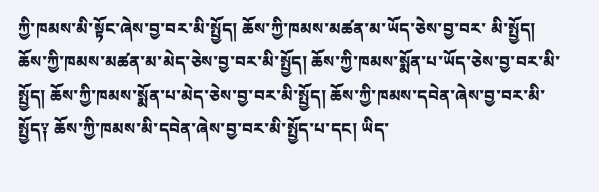ཀྱི་ཁམས་མི་སྟོང་ཞེས་བྱ་བར་མི་སྤྱོད། ཆོས་ཀྱི་ཁམས་མཚན་མ་ཡོད་ཅེས་བྱ་བར་ མི་སྤྱོད། ཆོས་ཀྱི་ཁམས་མཚན་མ་མེད་ཅེས་བྱ་བར་མི་སྤྱོད། ཆོས་ཀྱི་ཁམས་སྨོན་པ་ཡོད་ཅེས་བྱ་བར་མི་སྤྱོད། ཆོས་ཀྱི་ཁམས་སྨོན་པ་མེད་ཅེས་བྱ་བར་མི་སྤྱོད། ཆོས་ཀྱི་ཁམས་དབེན་ཞེས་བྱ་བར་མི་ སྤྱོད༑ ཆོས་ཀྱི་ཁམས་མི་དབེན་ཞེས་བྱ་བར་མི་སྤྱོད་པ་དང། ཡིད་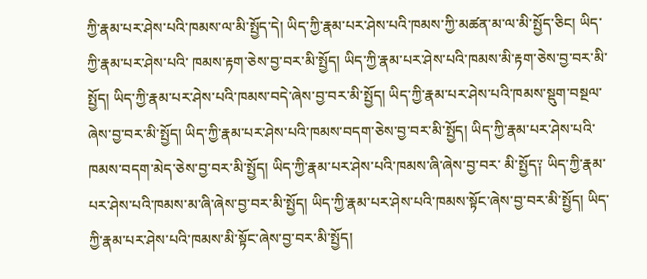ཀྱི་རྣམ་པར་ཤེས་པའི་ཁམས་ལ་མི་སྤྱོད་དེ། ཡིད་ཀྱི་རྣམ་པར་ཤེས་པའི་ཁམས་ཀྱི་མཚན་མ་ལ་མི་སྤྱོད་ཅིང། ཡིད་ཀྱི་རྣམ་པར་ཤེས་པའི་ ཁམས་རྟག་ཅེས་བྱ་བར་མི་སྤྱོད། ཡིད་ཀྱི་རྣམ་པར་ཤེས་པའི་ཁམས་མི་རྟག་ཅེས་བྱ་བར་མི་སྤྱོད། ཡིད་ཀྱི་རྣམ་པར་ཤེས་པའི་ཁམས་བདེ་ཞེས་བྱ་བར་མི་སྤྱོད། ཡིད་ཀྱི་རྣམ་པར་ཤེས་པའི་ཁམས་སྡུག་བསྔལ་ ཞེས་བྱ་བར་མི་སྤྱོད། ཡིད་ཀྱི་རྣམ་པར་ཤེས་པའི་ཁམས་བདག་ཅེས་བྱ་བར་མི་སྤྱོད། ཡིད་ཀྱི་རྣམ་པར་ཤེས་པའི་ཁམས་བདག་མེད་ཅེས་བྱ་བར་མི་སྤྱོད། ཡིད་ཀྱི་རྣམ་པར་ཤེས་པའི་ཁམས་ཞི་ཞེས་བྱ་བར་ མི་སྤྱོད༑ ཡིད་ཀྱི་རྣམ་པར་ཤེས་པའི་ཁམས་མ་ཞི་ཞེས་བྱ་བར་མི་སྤྱོད། ཡིད་ཀྱི་རྣམ་པར་ཤེས་པའི་ཁམས་སྟོང་ཞེས་བྱ་བར་མི་སྤྱོད། ཡིད་ཀྱི་རྣམ་པར་ཤེས་པའི་ཁམས་མི་སྟོང་ཞེས་བྱ་བར་མི་སྤྱོད།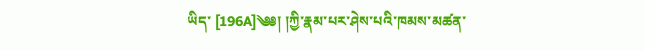ཡིད་ [196A]༄༅། །ཀྱི་རྣམ་པར་ཤེས་པའི་ཁམས་མཚན་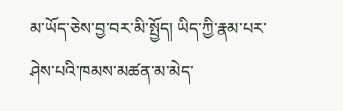མ་ཡོད་ཅེས་བྱ་བར་མི་སྤྱོད། ཡིད་ཀྱི་རྣམ་པར་ཤེས་པའི་ཁམས་མཚན་མ་མེད་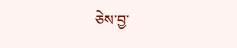ཅེས་བྱ་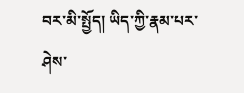བར་མི་སྤྱོད། ཡིད་ཀྱི་རྣམ་པར་ཤེས་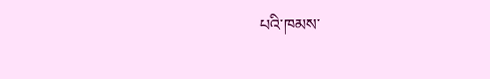པའི་ཁམས་